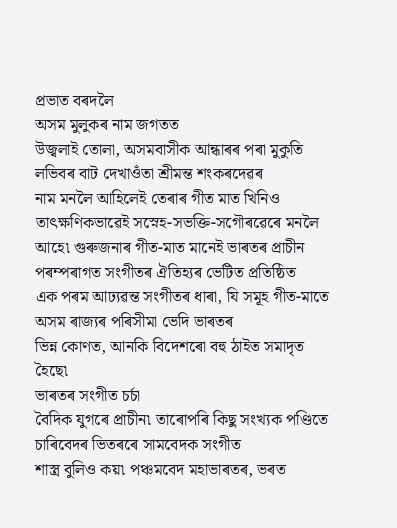প্ৰভাত বৰদলৈ
অসম মুলুকৰ নাম জগতত
উজ্বলাই তোলা, অসমবাসীক আন্ধাৰৰ পৰা মুকুতি লভিবৰ বাট দেখাওঁতা শ্ৰীমন্ত শংকৰদেৱৰ
নাম মনলৈ আহিলেই তেৰাৰ গীত মাত খিনিও তাৎক্ষণিকভাৱেই সস্নেহ-সভক্তি-সগৌৰৱেৰে মনলৈ
আহে৷ গুৰুজনাৰ গীত-মাত মানেই ভাৰতৰ প্ৰাচীন পৰম্পৰাগত সংগীতৰ ঐতিহ্যৰ ভেটিত প্ৰতিষ্ঠিত
এক পৰম আঢ্যৱন্ত সংগীতৰ ধাৰা, যি সমূহ গীত-মাতে অসম ৰাজ্যৰ পৰিসীমা ভেদি ভাৰতৰ
ভিন্ন কোণত, আনকি বিদেশৰো বহু ঠাইত সমাদৃত হৈছে৷
ভাৰতৰ সংগীত চৰ্চা
বৈদিক যুগৰে প্ৰাচীন৷ তাৰোপৰি কিছু সংখ্যক পণ্ডিতে চাৰিবেদৰ ভিতৰৰে সামবেদক সংগীত
শাস্ত্ৰ বুলিও কয়৷ পঞ্চমবেদ মহাভাৰতৰ, ভৰত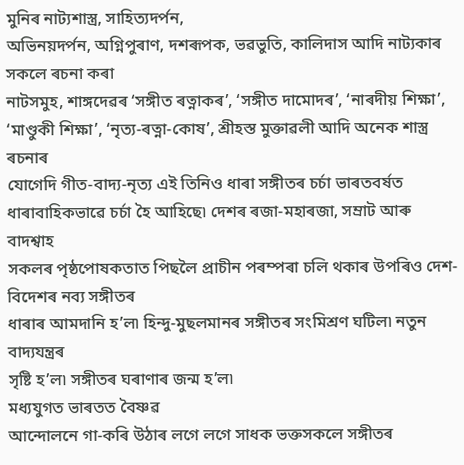মুনিৰ নাট্যশাস্ত্ৰ, সাহিত্যদৰ্পন,
অভিনয়দৰ্পন, অগ্নিপুৰাণ, দশৰূপক, ভৱভুতি, কালিদাস আদি নাট্যকাৰ সকলে ৰচনা কৰা
নাটসমুহ, শাঙ্গদেৱৰ ‘সঙ্গীত ৰত্নাকৰ’, ‘সঙ্গীত দামোদৰ’, ‘নাৰদীয় শিক্ষা’,
‘মাণ্ডুকী শিক্ষা’, ‘নৃত্য-ৰত্না-কোষ’, শ্ৰীহস্ত মুক্তাৱলী আদি অনেক শাস্ত্ৰ ৰচনাৰ
যোগেদি গীত-বাদ্য-নৃত্য এই তিনিও ধাৰা সঙ্গীতৰ চৰ্চা ভাৰতবৰ্ষত ধাৰাবাহিকভাৱে চৰ্চা হৈ আহিছে৷ দেশৰ ৰজা-মহাৰজা, সম্ৰাট আৰু বাদশ্বাহ
সকলৰ পৃষ্ঠপোষকতাত পিছলৈ প্ৰাচীন পৰম্পৰা চলি থকাৰ উপৰিও দেশ-বিদেশৰ নব্য সঙ্গীতৰ
ধাৰাৰ আমদানি হ’ল৷ হিন্দু-মুছলমানৰ সঙ্গীতৰ সংমিশ্ৰণ ঘটিল৷ নতুন বাদ্যযন্ত্ৰৰ
সৃষ্টি হ’ল৷ সঙ্গীতৰ ঘৰাণাৰ জন্ম হ’ল৷
মধ্যযুগত ভাৰতত বৈষ্ণৱ
আন্দোলনে গা-কৰি উঠাৰ লগে লগে সাধক ভক্তসকলে সঙ্গীতৰ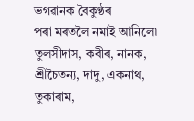ভগৱানক বৈকুণ্ঠৰ
পৰা মৰতলৈ নমাই আনিলে৷ তুলসীদাস, কবীৰ, নানক, শ্ৰীচৈতন্য, দাদু, একনাথ, তুকাৰাম,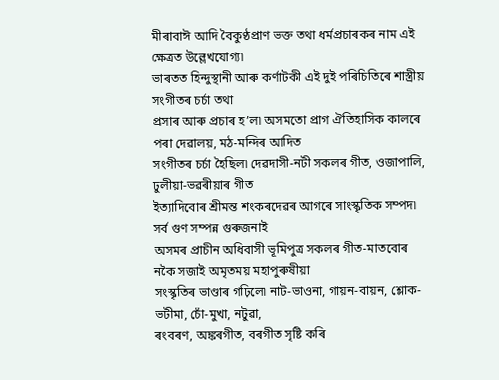মীৰাবাঈ আদি বৈকুণ্ঠপ্ৰাণ ভক্ত তথা ধৰ্মপ্ৰচাৰকৰ নাম এই ক্ষেত্ৰত উল্লেখযোগ্য৷
ভাৰতত হিন্দুস্থানী আৰু কৰ্ণাটকী এই দুই পৰিচিতিৰে শাস্ত্ৰীয় সংগীতৰ চৰ্চা তথা
প্ৰসাৰ আৰু প্ৰচাৰ হ’ল৷ অসমতো প্ৰাগ ঐতিহাসিক কালৰে পৰা দেৱালয়, মঠ-মন্দিৰ আদিত
সংগীতৰ চৰ্চা হৈছিল৷ দেৱদাসী-নটী সকলৰ গীত, ওজাপালি, ঢুলীয়া-ভৱৰীয়াৰ গীত
ইত্যাদিবোৰ শ্ৰীমন্ত শংকৰদেৱৰ আগৰে সাংস্কৃতিক সম্পদ৷ সৰ্ব গুণ সম্পন্ন গুৰুজনাই
অসমৰ প্ৰাচীন অধিবাসী ভূমিপুত্ৰ সকলৰ গীত-মাতবোৰ নকৈ সজাই অমৃতময় মহাপুৰুষীয়া
সংস্কৃতিৰ ভাণ্ডাৰ গঢ়িলে৷ নাট-ভাওনা, গায়ন-বায়ন, শ্লোক-ভটীমা, চোঁ-মুখা, নটুৱা,
ৰংবৰণ, অঙ্কৰগীত, বৰগীত সৃষ্টি কৰি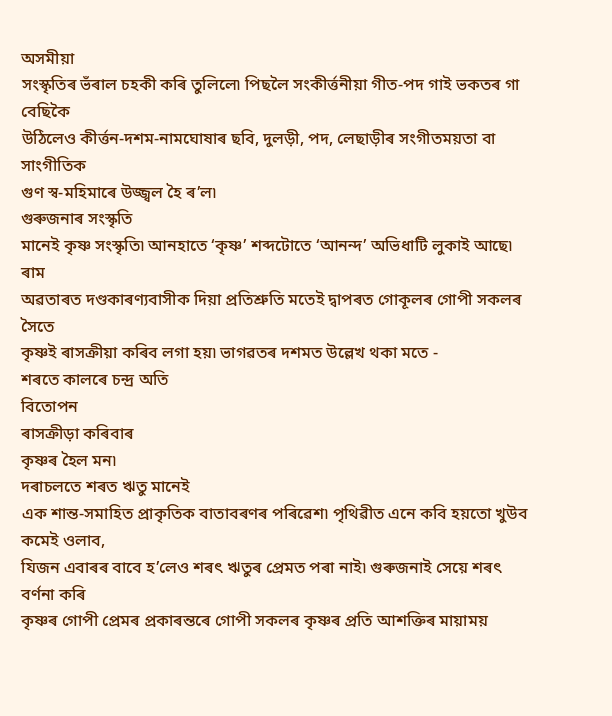অসমীয়া
সংস্কৃতিৰ ভঁৰাল চহকী কৰি তুলিলে৷ পিছলৈ সংকীৰ্ত্তনীয়া গীত-পদ গাই ভকতৰ গা বেছিকৈ
উঠিলেও কীৰ্ত্তন-দশম-নামঘোষাৰ ছবি, দুলড়ী, পদ, লেছাড়ীৰ সংগীতময়তা বা সাংগীতিক
গুণ স্ব-মহিমাৰে উজ্জ্বল হৈ ৰ’ল৷
গুৰুজনাৰ সংস্কৃতি
মানেই কৃষ্ণ সংস্কৃতি৷ আনহাতে ‘কৃষ্ণ’ শব্দটোতে ‘আনন্দ’ অভিধাটি লুকাই আছে৷ ৰাম
অৱতাৰত দণ্ডকাৰণ্যবাসীক দিয়া প্ৰতিশ্ৰুতি মতেই দ্বাপৰত গোকূলৰ গোপী সকলৰ সৈতে
কৃষ্ণই ৰাসক্ৰীয়া কৰিব লগা হয়৷ ভাগৱতৰ দশমত উল্লেখ থকা মতে -
শৰতে কালৰে চন্দ্ৰ অতি
বিতোপন
ৰাসক্ৰীড়া কৰিবাৰ
কৃষ্ণৰ হৈল মন৷
দৰাচলতে শৰত ঋতু মানেই
এক শান্ত-সমাহিত প্ৰাকৃতিক বাতাবৰণৰ পৰিৱেশ৷ পৃথিৱীত এনে কবি হয়তো খুউব কমেই ওলাব,
যিজন এবাৰৰ বাবে হ’লেও শৰৎ ঋতুৰ প্ৰেমত পৰা নাই৷ গুৰুজনাই সেয়ে শৰৎ বৰ্ণনা কৰি
কৃষ্ণৰ গোপী প্ৰেমৰ প্ৰকাৰন্তৰে গোপী সকলৰ কৃষ্ণৰ প্ৰতি আশক্তিৰ মায়াময়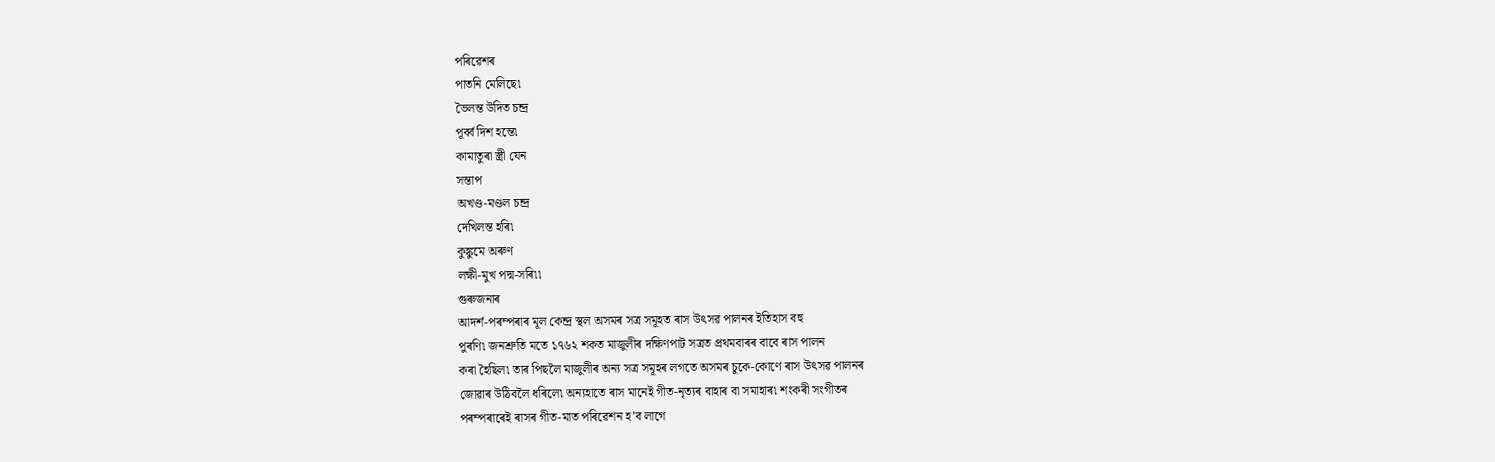পৰিৱেশৰ
পাতনি মেলিছে৷
ভৈলন্ত উদিত চন্দ্ৰ
পূৰ্ব্ব দিশ হন্তে৷
কামাতুৰা স্ত্ৰী যেন
সন্তাপ
অখণ্ড-মণ্ডল চন্দ্ৰ
দেখিলন্ত হৰি৷
কুঙ্কুমে অৰুণ
লক্ষী-মুখ পদ্ম-সৰি৷৷
গুৰুজনাৰ
আদৰ্শ-পৰম্পৰাৰ মূল কেন্দ্ৰ স্থল অসমৰ সত্ৰ সমূহত ৰাস উৎসৱ পালনৰ ইতিহাস বহু
পুৰণি৷ জনশ্ৰুতি মতে ১৭৬২ শকত মাজুলীৰ দক্ষিণপাট সত্ৰত প্ৰথমবাৰৰ বাবে ৰাস পালন
কৰা হৈছিল৷ তাৰ পিছলৈ মাজুলীৰ অন্য সত্ৰ সমূহৰ লগতে অসমৰ চুকে-কোণে ৰাস উৎসৱ পালনৰ
জোৱাৰ উঠিবলৈ ধৰিলে৷ অন্যহাতে ৰাস মানেই গীত-নৃত্যৰ বাহাৰ বা সমাহাৰ৷ শংকৰী সংগীতৰ
পৰম্পৰাৰেই ৰাসৰ গীত-মাত পৰিৱেশন হ’ব লাগে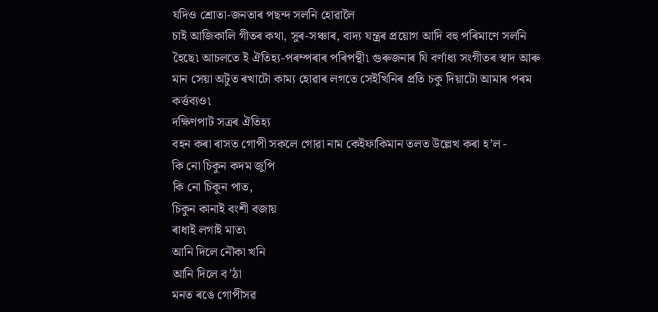যদিও শ্ৰোতা-জনতাৰ পছন্দ সলনি হোৱালৈ
চাই আজিকালি গীতৰ কথা, সুৰ-সঞ্চাৰ, বাদ্য যন্ত্ৰৰ প্ৰয়োগ আদি বহু পৰিমাণে সলনি
হৈছে৷ আচলতে ই ঐতিহ্য-পৰম্পৰাৰ পৰিপন্থী৷ গুৰুজনাৰ যি বৰ্ণাধ্য সংগীতৰ স্বাদ আৰু
মান সেয়া অটুত ৰখাটো কাম্য হোৱাৰ লগতে সেইখিনিৰ প্ৰতি চকু দিয়াটো আমাৰ পৰম
কৰ্ত্তব্যও৷
দক্ষিণপাট সত্ৰৰ ঐতিহ্য
বহন কৰা ৰাসত গোপী সকলে গোৱা নাম কেইফাকিমান তলত উল্লেখ কৰা হ’ল -
কি নো চিকুন কদম জুপি
কি নো চিকুন পাত,
চিকুন কানাই বংশী বজায়
ৰাধাই লগাই মাত৷
আনি দিলে নৌকা খনি
আনি দিলে ব’ঠা
মনত ৰঙে গোপীসৱ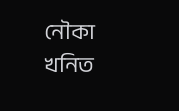নৌকা খনিত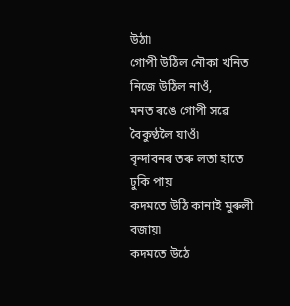উঠা৷
গোপী উঠিল নৌকা খনিত
নিজে উঠিল নাওঁ,
মনত ৰঙে গোপী সৱে
বৈকুণ্ঠলৈ যাওঁ৷
বৃন্দাবনৰ তৰু লতা হাতে
ঢুকি পায়
কদমতে উঠি কানাই মুৰুলী
বজায়৷
কদমতে উঠে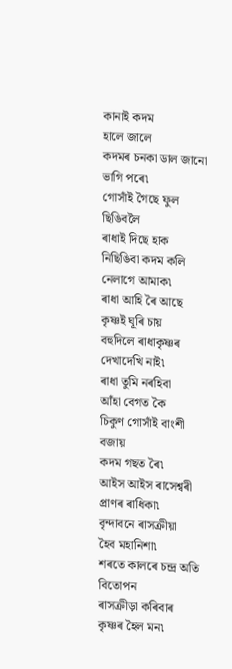কানাই কদম
হালে জালে
কদমৰ চনকা ডাল জানো
ভাগি পৰে৷
গোসাঁই গৈছে ফুল
ছিঙিবলৈ
ৰাধাই দিছে হাক
নিছিঙিবা কদম কলি
নেলাগে আমাক৷
ৰাধা আহি ৰৈ আছে
কৃষ্ণই ঘূৰি চায়
বহুদিলে ৰাধাকৃষ্ণৰ
দেখাদেখি নাই৷
ৰাধা তুমি নৰহিবা
আঁহা বেগত কৈ
চিকুণ গোসাঁই বাংশী
বজায়
কদম গছত ৰৈ৷
আইস আইস ৰাসেশ্বৰী
প্ৰাণৰ ৰাধিকা৷
বৃন্দাবনে ৰাসক্ৰীয়া
হৈব মহানিশা৷
শৰতে কালৰে চন্দ্ৰ অতি
বিতোপন
ৰাসক্ৰীড়া কৰিবাৰ
কৃষ্ণৰ হৈল মন৷